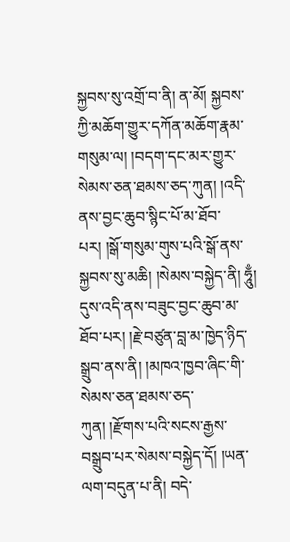སྐྱབས་སུ་འགྲོ་བ་ནི། ན་མོ། སྐྱབས་ཀྱི་མཆོག་གྱུར་དཀོན་མཆོག་རྣམ་གསུམ་ལ། །བདག་དང་མར་གྱུར་སེམས་ཅན་ཐམས་ཅད་ཀུན། །འདི་ནས་བྱང་ཆུབ་སྙིང་པོ་མ་ཐོབ་པར། །སྒོ་གསུམ་གུས་པའི་སྒོ་ནས་སྐྱབས་སུ་མཆི། །སེམས་བསྐྱེད་ནི། ཧཱུྃ། དུས་འདི་ནས་བཟུང་བྱང་ཆུབ་མ་ཐོབ་པར། །རྗེ་བཙུན་བླ་མ་ཁྱེད་ཉིད་སྒྲུབ་ནས་ནི། །མཁའ་ཁྱབ་ཞིང་གི་སེམས་ཅན་ཐམས་ཅད་ཀུན། །རྫོགས་པའི་སངས་རྒྱས་བསྒྲུབ་པར་སེམས་བསྐྱེད་དོ། །ཡན་ལག་བདུན་པ་ནི། བདེ་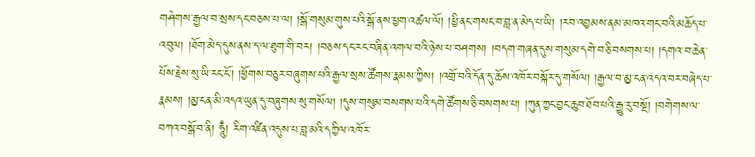གཤེགས་རྒྱལ་བ་སྲས་དང་བཅས་པ་ལ། །སྒོ་གསུམ་གུས་པའི་སྒོ་ནས་ཕྱག་འཚལ་ལོ། །ཕྱི་ནང་གསང་བ་བླ་ན་མེད་པ་ཡི། །རབ་འབྱམས་ནམ་མཁའ་གང་བའི་མཆོད་པ་འབུལ། །ཐོག་མེད་དུས་ནས་ད་ལ་ཐུག་གི་བར། །བཅས་དང་རང་བཞིན་འགལ་བའི་ཉེས་པ་བཤགས། །བདག་གཞན་དུས་གསུམ་དགེ་བ་ཅི་བསགས་པ། །དགའ་བ་ཆེན་པོས་རྗེས་སུ་ཡི་རང་ངོ་། །ཕྱོགས་བཅུར་བཞུགས་པའི་རྒྱལ་སྲས་ཚོགས་རྣམས་ཀྱིས། །འགྲོ་བའི་དོན་དུ་ཆོས་འཁོར་བསྐོར་དུ་གསོལ། །རྒྱལ་བ་མྱ་ངན་འདའ་བར་བཞེད་པ་རྣམས། །མྱ་ངན་མི་འདའ་ཡུན་དུ་བཞུགས་སུ་གསོལ། །དུས་གསུམ་བསགས་པའི་དགེ་ཚོགས་ཅི་བསགས་པ། །ཀུན་ཀྱང་བྱང་ཆུབ་ཐོབ་པའི་རྒྱུ་རུ་བསྔོ། །བགེགས་ལ་བཀའ་བསྒོ་བ་ནི། ཧཱུྃ། རིག་འཛིན་འདུས་པ་བླ་མའི་དཀྱིལ་འཁོར་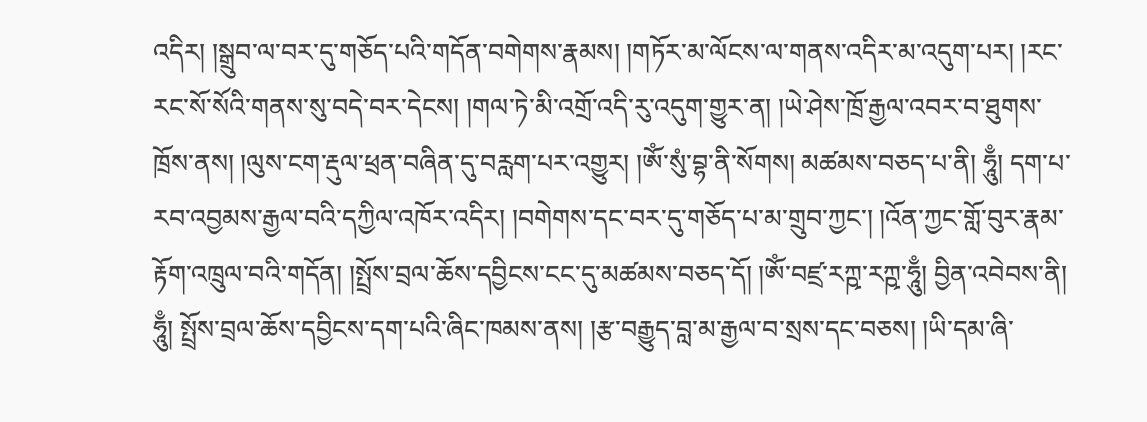འདིར། །སྒྲུབ་ལ་བར་དུ་གཅོད་པའི་གདོན་བགེགས་རྣམས། །གཏོར་མ་ལོངས་ལ་གནས་འདིར་མ་འདུག་པར། །རང་རང་སོ་སོའི་གནས་སུ་བདེ་བར་དེངས། །གལ་ཏེ་མི་འགྲོ་འདི་རུ་འདུག་གྱུར་ན། །ཡེ་ཤེས་ཁྲོ་རྒྱལ་འབར་བ་ཐུགས་ཁྲོས་ནས། །ལུས་ངག་རྡུལ་ཕྲན་བཞིན་དུ་བརླག་པར་འགྱུར། །ཨོཾ་སུཾ་བྷ་ནི་སོགས། མཚམས་བཅད་པ་ནི། ཧཱུྃ། དག་པ་རབ་འབྱམས་རྒྱལ་བའི་དཀྱིལ་འཁོར་འདིར། །བགེགས་དང་བར་དུ་གཅོད་པ་མ་གྲུབ་ཀྱང་། །འོན་ཀྱང་གློ་བུར་རྣམ་རྟོག་འཁྲུལ་བའི་གདོན། །སྤྲོས་བྲལ་ཆོས་དབྱིངས་ངང་དུ་མཚམས་བཅད་དོ། །ཨོཾ་བཛྲ་རཀྵ་རཀྵ་ཧཱུྃ། བྱིན་འབེབས་ནི། ཧཱུྃ། སྤྲོས་བྲལ་ཆོས་དབྱིངས་དག་པའི་ཞིང་ཁམས་ནས། །རྩ་བརྒྱུད་བླ་མ་རྒྱལ་བ་སྲས་དང་བཅས། །ཡི་དམ་ཞི་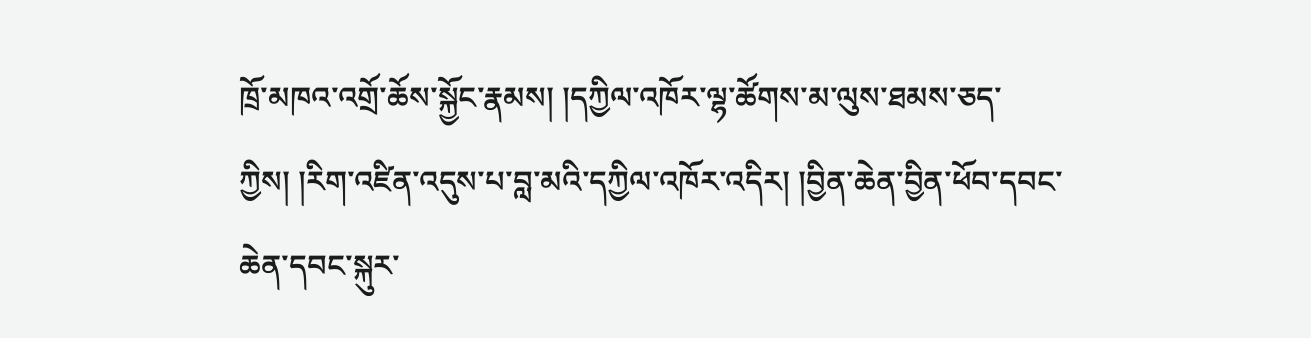ཁྲོ་མཁའ་འགྲོ་ཆོས་སྐྱོང་རྣམས། །དཀྱིལ་འཁོར་ལྷ་ཚོགས་མ་ལུས་ཐམས་ཅད་ཀྱིས། །རིག་འཛིན་འདུས་པ་བླ་མའི་དཀྱིལ་འཁོར་འདིར། །བྱིན་ཆེན་བྱིན་ཕོབ་དབང་ཆེན་དབང་སྐུར་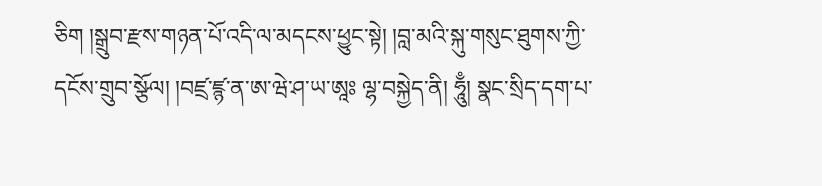ཅིག །སྒྲུབ་རྫས་གཉན་པོ་འདི་ལ་མདངས་ཕྱུང་སྟེ། །བླ་མའི་སྐུ་གསུང་ཐུགས་ཀྱི་དངོས་གྲུབ་སྩོལ། །བཛྲ་ཛྙ་ན་ཨ་ཝེ་ཤ་ཡ་ཨཱཿ ལྷ་བསྐྱེད་ནི། ཧཱུྃ། སྣང་སྲིད་དག་པ་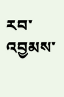རབ་འབྱམས་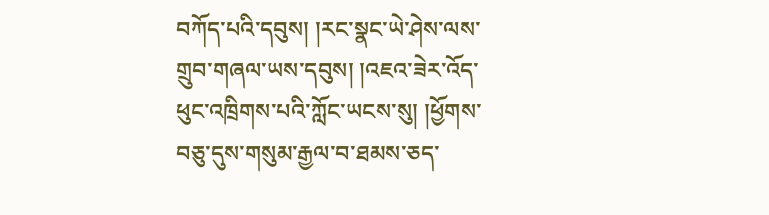བཀོད་པའི་དབུས། །རང་སྣང་ཡེ་ཤེས་ལས་གྲུབ་གཞལ་ཡས་དབུས། །འཇའ་ཟེར་འོད་ཕུང་འཁྲིགས་པའི་ཀློང་ཡངས་སུ། །ཕྱོགས་བཅུ་དུས་གསུམ་རྒྱལ་བ་ཐམས་ཅད་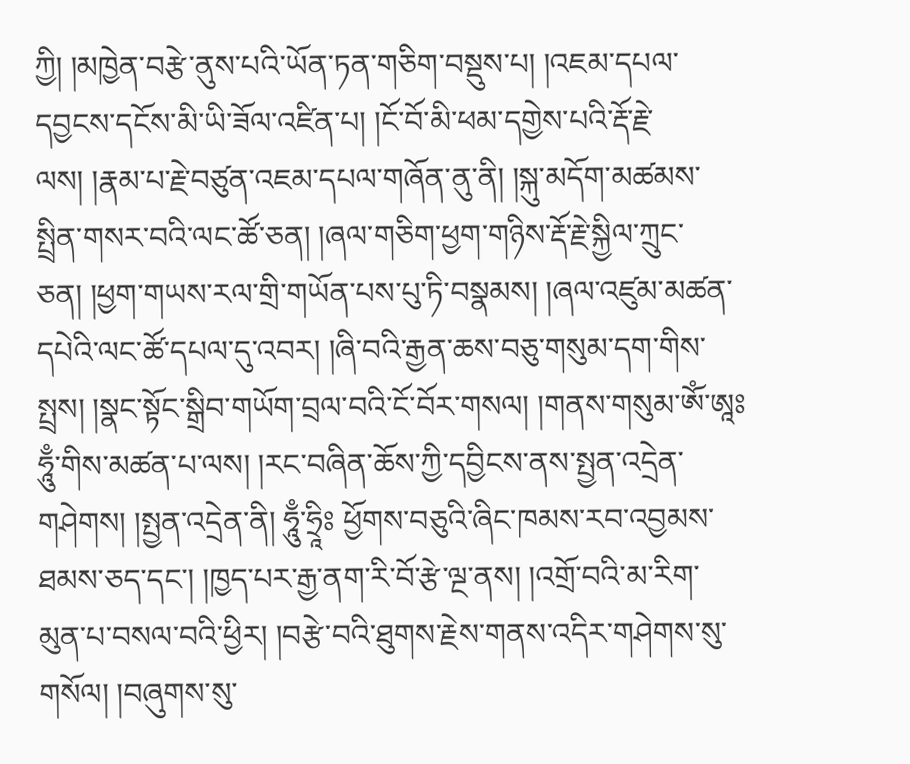ཀྱི། །མཁྱེན་བརྩེ་ནུས་པའི་ཡོན་ཏན་གཅིག་བསྡུས་པ། །འཇམ་དཔལ་དབྱངས་དངོས་མི་ཡི་ཟོལ་འཛིན་པ། །ངོ་བོ་མི་ཕམ་དགྱེས་པའི་རྡོ་རྗེ་ལས། །རྣམ་པ་རྗེ་བཙུན་འཇམ་དཔལ་གཞོན་ནུ་ནི། །སྐུ་མདོག་མཚམས་སྤྲིན་གསར་བའི་ལང་ཚོ་ཅན། །ཞལ་གཅིག་ཕྱག་གཉིས་རྡོ་རྗེ་སྐྱིལ་ཀྲུང་ཅན། །ཕྱག་གཡས་རལ་གྲི་གཡོན་པས་པུ་ཏི་བསྣམས། །ཞལ་འཛུམ་མཚན་དཔེའི་ལང་ཚོ་དཔལ་དུ་འབར། །ཞི་བའི་རྒྱན་ཆས་བཅུ་གསུམ་དག་གིས་སྤྲས། །སྣང་སྟོང་སྒྲིབ་གཡོག་བྲལ་བའི་ངོ་བོར་གསལ། །གནས་གསུམ་ཨོཾ་ཨཱཿཧཱུྃ་གིས་མཚན་པ་ལས། །རང་བཞིན་ཆོས་ཀྱི་དབྱིངས་ནས་སྤྱན་འདྲེན་གཤེགས། །སྤྱན་འདྲེན་ནི། ཧཱུྃ་ཧྲཱིཿ ཕྱོགས་བཅུའི་ཞིང་ཁམས་རབ་འབྱམས་ཐམས་ཅད་དང་། །ཁྱད་པར་རྒྱ་ནག་རི་བོ་རྩེ་ལྔ་ནས། །འགྲོ་བའི་མ་རིག་མུན་པ་བསལ་བའི་ཕྱིར། །བརྩེ་བའི་ཐུགས་རྗེས་གནས་འདིར་གཤེགས་སུ་གསོལ། །བཞུགས་སུ་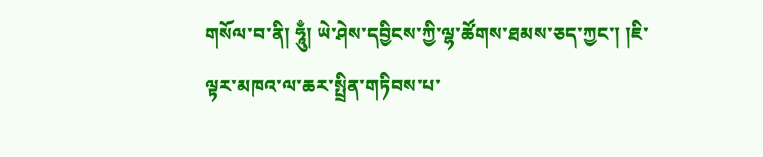གསོལ་བ་ནི། ཧཱུྃ། ཡེ་ཤེས་དབྱིངས་ཀྱི་ལྷ་ཚོགས་ཐམས་ཅད་ཀྱང་། །ཇི་ལྟར་མཁའ་ལ་ཆར་སྤྲིན་གཏིབས་པ་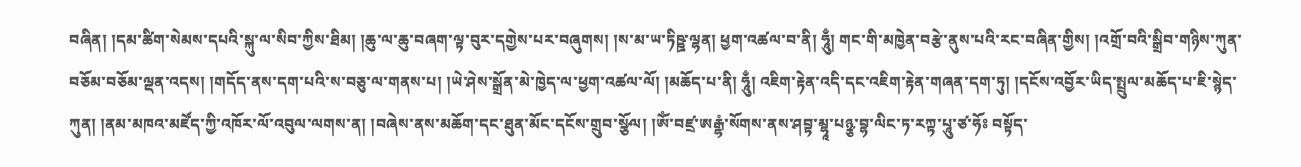བཞིན། །དམ་ཚིག་སེམས་དཔའི་སྐུ་ལ་སིབ་ཀྱིས་ཐིམ། །ཆུ་ལ་ཆུ་བཞག་ལྟ་བུར་དགྱེས་པར་བཞུགས། །ས་མ་ཡ་ཏིཥྛ་ལྷན། ཕྱག་འཚལ་བ་ནི། ཧཱུྃ། གང་གི་མཁྱེན་བརྩེ་ནུས་པའི་རང་བཞིན་གྱིས། །འགྲོ་བའི་སྒྲིབ་གཉིས་ཀུན་བཅོམ་བཅོམ་ལྡན་འདས། །གདོད་ནས་དག་པའི་ས་བཅུ་ལ་གནས་པ། །ཡེ་ཤེས་སྒྲོན་མེ་ཁྱེད་ལ་ཕྱག་འཚལ་ལོ། །མཆོད་པ་ནི། ཧཱུྃ། འཇིག་རྟེན་འདི་དང་འཇིག་རྟེན་གཞན་དག་ཏུ། །དངོས་འབྱོར་ཡིད་སྤྲུལ་མཆོད་པ་ཇི་སྙེད་ཀུན། །ནམ་མཁའ་མཛོད་ཀྱི་འཁོར་ལོ་འབུལ་ལགས་ན། །བཞེས་ནས་མཆོག་དང་ཐུན་མོང་དངོས་གྲུབ་སྩོལ། །ཨོཾ་བཛྲ་ཨརྒྷཾ་སོགས་ནས་ཤབྟ་མྷཱ་པཉྩ་བྷ་ལིང་ཏ་རཀྟ་པཱུ་ཙ་ཧོཿ བསྟོད་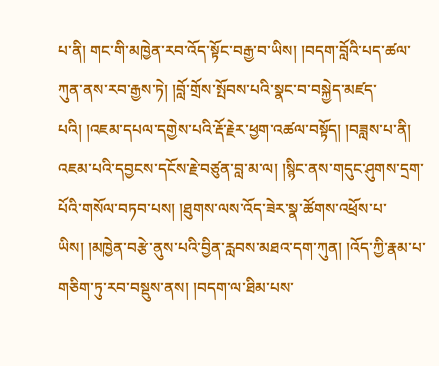པ་ནི། གང་གི་མཁྱེན་རབ་འོད་སྟོང་བརྒྱ་བ་ཡིས། །བདག་བློའི་པད་ཚལ་ཀུན་ནས་རབ་རྒྱས་ཏེ། །བློ་གྲོས་སྤོབས་པའི་སྣང་བ་བསྐྱེད་མཛད་པའི། །འཇམ་དཔལ་དགྱེས་པའི་རྡོ་རྗེར་ཕྱག་འཚལ་བསྟོད། །བཟླས་པ་ནི། འཇམ་པའི་དབྱངས་དངོས་རྗེ་བཙུན་བླ་མ་ལ། །སྙིང་ནས་གདུང་ཤུགས་དྲག་པོའི་གསོལ་བཏབ་པས། །ཐུགས་ལས་འོད་ཟེར་སྣ་ཚོགས་འཕྲོས་པ་ཡིས། །མཁྱེན་བརྩེ་ནུས་པའི་བྱིན་རླབས་མཐའ་དག་ཀུན། །འོད་ཀྱི་རྣམ་པ་གཅིག་ཏུ་རབ་བསྡུས་ནས། །བདག་ལ་ཐིམ་པས་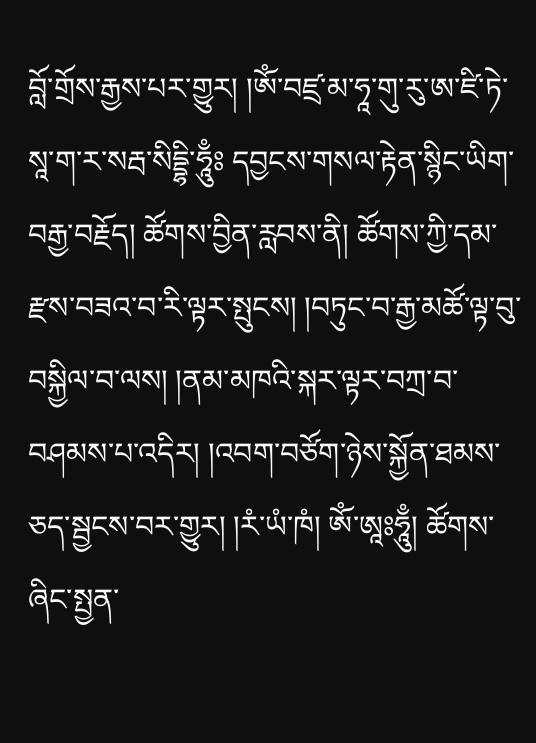བློ་གྲོས་རྒྱས་པར་གྱུར། །ཨོཾ་བཛྲ་མ་ཧཱ་གུ་རུ་ཨ་ཛི་ཏེ་སཱ་ག་ར་སརྦ་སིདྡྷི་ཧཱུྃཿ དབྱངས་གསལ་རྟེན་སྙིང་ཡིག་བརྒྱ་བརྗོད། ཚོགས་བྱིན་རླབས་ནི། ཚོགས་ཀྱི་དམ་རྫས་བཟའ་བ་རི་ལྟར་སྤུངས། །བཏུང་བ་རྒྱ་མཚོ་ལྟ་བུ་བསྐྱིལ་བ་ལས། །ནམ་མཁའི་སྐར་ལྟར་བཀྲ་བ་བཤམས་པ་འདིར། །འབག་བཙོག་ཉེས་སྐྱོན་ཐམས་ཅད་སྦྱངས་བར་གྱུར། །རཾ་ཡཾ་ཁཾ། ཨོཾ་ཨཱཿཧཱུྃ། ཚོགས་ཞིང་སྤྱན་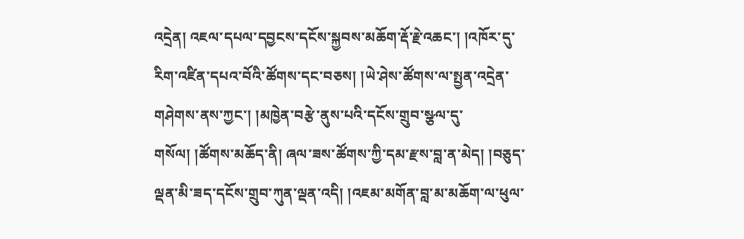འདྲེན། འཇལ་དཔལ་དབྱངས་དངོས་སྐྱབས་མཆོག་རྡོ་རྗེ་འཆང་། །འཁོར་དུ་རིག་འཛིན་དཔའ་བོའི་ཚོགས་དང་བཅས། །ཡེ་ཤེས་ཚོགས་ལ་སྤྱན་འདྲེན་གཤེགས་ནས་ཀྱང་། །མཁྱེན་བརྩེ་ནུས་པའི་དངོས་གྲུབ་སྩལ་དུ་གསོལ། །ཚོགས་མཆོད་ནི། ཞལ་ཟས་ཚོགས་ཀྱི་དམ་རྫས་བླ་ན་མེད། །བཅུད་ལྡན་མི་ཟད་དངོས་གྲུབ་ཀུན་ལྡན་འདི། །འཇམ་མགོན་བླ་མ་མཆོག་ལ་ཕུལ་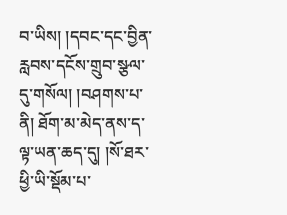བ་ཡིས། །དབང་དང་བྱིན་རླབས་དངོས་གྲུབ་སྩལ་དུ་གསོལ། །བཤགས་པ་ནི། ཐོག་མ་མེད་ནས་ད་ལྟ་ཡན་ཆད་དུ། །སོ་ཐར་ཕྱི་ཡི་སྡོམ་པ་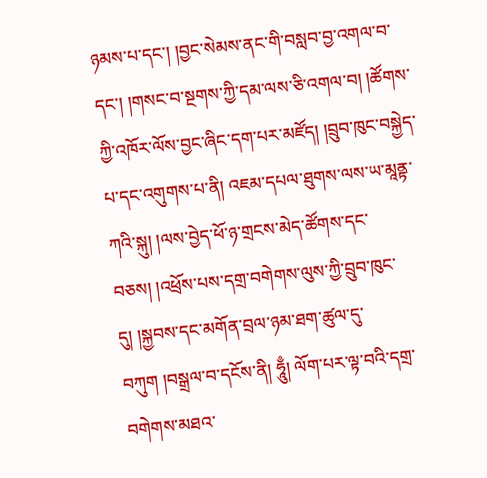ཉམས་པ་དང་། །བྱང་སེམས་ནང་གི་བསླབ་བྱ་འགལ་བ་དང་། །གསང་བ་སྔགས་ཀྱི་དམ་ལས་ཅི་འགལ་བ། །ཚོགས་ཀྱི་འཁོར་ལོས་བྱང་ཞིང་དག་པར་མཛོད། །བྲུབ་ཁུང་བསྐྱེད་པ་དང་འགུགས་པ་ནི། འཇམ་དཔལ་ཐུགས་ལས་ཡ་མཱནྟ་ཀའི་སྐུ། །ལས་བྱེད་ཕོ་ཉ་གྲངས་མེད་ཚོགས་དང་བཅས། །འཕྲོས་པས་དགྲ་བགེགས་ལུས་ཀྱི་བྲུབ་ཁུང་དུ། །སྐྱབས་དང་མགོན་བྲལ་ཉམ་ཐག་ཚུལ་དུ་བཀུག །བསྒྲལ་བ་དངོས་ནི། ཧཱུྃ། ལོག་པར་ལྟ་བའི་དགྲ་བགེགས་མཐའ་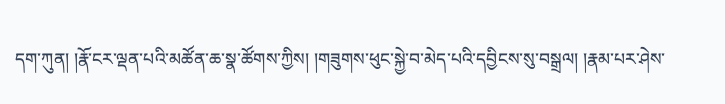དག་ཀུན། །རྣོ་ངར་ལྡན་པའི་མཚོན་ཆ་སྣ་ཚོགས་ཀྱིས། །གཟུགས་ཕུང་སྐྱེ་བ་མེད་པའི་དབྱིངས་སུ་བསྒྲལ། །རྣམ་པར་ཤེས་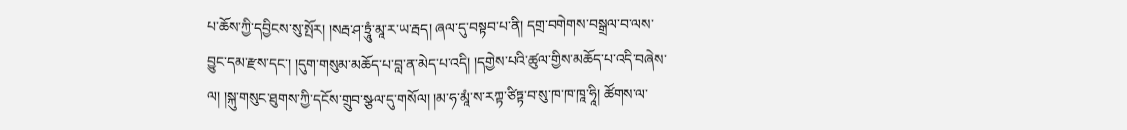པ་ཆོས་ཀྱི་དབྱིངས་སུ་སྤོར། །སརྦ་ཤ་ཏྲཱུཾ་མཱ་ར་ཡ་རྦད། ཞལ་དུ་བསྟབ་པ་ནི། དགྲ་བགེགས་བསྒྲལ་བ་ལས་བྱུང་དམ་རྫས་དང་། །དུག་གསུམ་མཆོད་པ་བླ་ན་མེད་པ་འདི། །དགྱེས་པའི་ཚུལ་གྱིས་མཆོད་པ་འདི་བཞེས་ལ། །སྐུ་གསུང་ཐུགས་ཀྱི་དངོས་གྲུབ་སྩལ་དུ་གསོལ། །མ་ཧ་མཱཾ་ས་རཀྟ་ཙིཏྟ་བ་སུ་ཁ་ཁ་ཁཱ་ཧཱི། ཚོགས་ལ་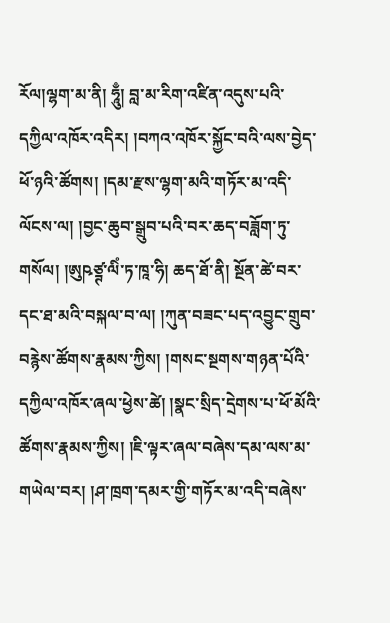རོལ།ལྷག་མ་ནི། ཧཱུྃ། བླ་མ་རིག་འཛིན་འདུས་པའི་དཀྱིལ་འཁོར་འདིར། །བཀའ་འཁོར་སྐྱོང་བའི་ལས་བྱེད་ཕོ་ཉའི་ཚོགས། །དམ་རྫས་ལྷག་མའི་གཏོར་མ་འདི་ལོངས་ལ། །བྱང་ཆུབ་སྒྲུབ་པའི་བར་ཆད་བཟློག་ཏུ་གསོལ། །ཨུཥཙྚ་ལིཾ་ཏ་ཁཱ་ཧི། ཆད་ཐོ་ནི། སྔོན་ཚེ་བར་དང་ཐ་མའི་བསྐལ་བ་ལ། །ཀུན་བཟང་པད་འབྱུང་གྲུབ་བརྙེས་ཚོགས་རྣམས་ཀྱིས། །གསང་སྔགས་གཉན་པོའི་དཀྱིལ་འཁོར་ཞལ་ཕྱེས་ཚེ། །སྣང་སྲིད་དྲེགས་པ་ཕོ་མོའི་ཚོགས་རྣམས་ཀྱིས། །ཇི་ལྟར་ཞལ་བཞེས་དམ་ལས་མ་གཡེལ་བར། །ཤ་ཁྲག་དམར་གྱི་གཏོར་མ་འདི་བཞེས་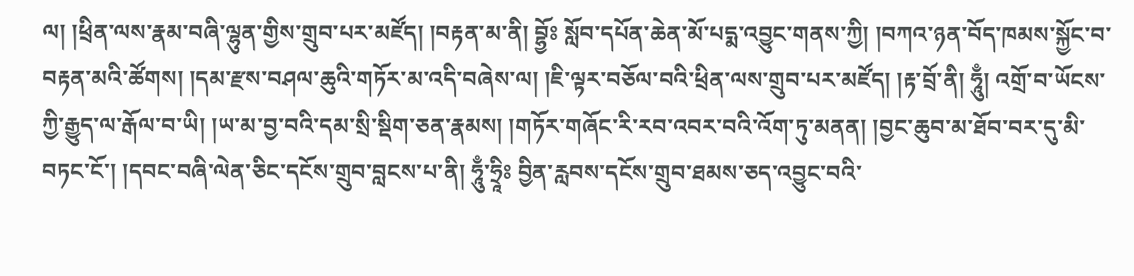ལ། །ཕྲིན་ལས་རྣམ་བཞི་ལྷུན་གྱིས་གྲུབ་པར་མཛོད། །བརྟན་མ་ནི། བྷྱོཿ སློབ་དཔོན་ཆེན་མོ་པདྨ་འབྱུང་གནས་ཀྱི། །བཀའ་ཉན་བོད་ཁམས་སྐྱོང་བ་བརྟན་མའི་ཚོགས། །དམ་རྫས་བཤལ་ཆུའི་གཏོར་མ་འདི་བཞེས་ལ། །ཇི་ལྟར་བཅོལ་བའི་ཕྲིན་ལས་གྲུབ་པར་མཛོད། །རྟ་བྲོ་ནི། ཧཱུྃ། འགྲོ་བ་ཡོངས་ཀྱི་རྒྱུད་ལ་རྒོལ་བ་ཡི། །ཡ་མ་བྱ་བའི་དམ་སྲི་སྡིག་ཅན་རྣམས། །གཏོར་གཞོང་རི་རབ་འབར་བའི་འོག་ཏུ་མནན། །བྱང་ཆུབ་མ་ཐོབ་བར་དུ་མི་བཏང་ངོ་། །དབང་བཞི་ལེན་ཅིང་དངོས་གྲུབ་བླངས་པ་ནི། ཧཱུྃ་ཧྲཱིཿ བྱིན་རླབས་དངོས་གྲུབ་ཐམས་ཅད་འབྱུང་བའི་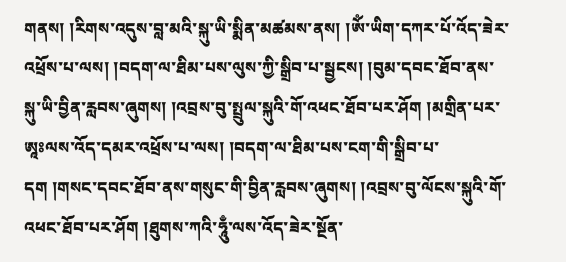གནས། །རིགས་འདུས་བླ་མའི་སྐུ་ཡི་སྨིན་མཚམས་ནས། །ཨོཾ་ཡིག་དཀར་པོ་འོད་ཟེར་འཕྲོས་པ་ལས། །བདག་ལ་ཐིམ་པས་ལུས་ཀྱི་སྒྲིབ་པ་སྦྱངས། །བུམ་དབང་ཐོབ་ནས་སྐུ་ཡི་བྱིན་རླབས་ཞུགས། །འབྲས་བུ་སྤྲུལ་སྐུའི་གོ་འཕང་ཐོབ་པར་ཤོག །མགྲིན་པར་ཨཱཿལས་འོད་དམར་འཕྲོས་པ་ལས། །བདག་ལ་ཐིམ་པས་ངག་གི་སྒྲིབ་པ་དག །གསང་དབང་ཐོབ་ནས་གསུང་གི་བྱིན་རླབས་ཞུགས། །འབྲས་བུ་ལོངས་སྐུའི་གོ་འཕང་ཐོབ་པར་ཤོག །ཐུགས་ཀའི་ཧཱུྃ་ལས་འོད་ཟེར་སྔོན་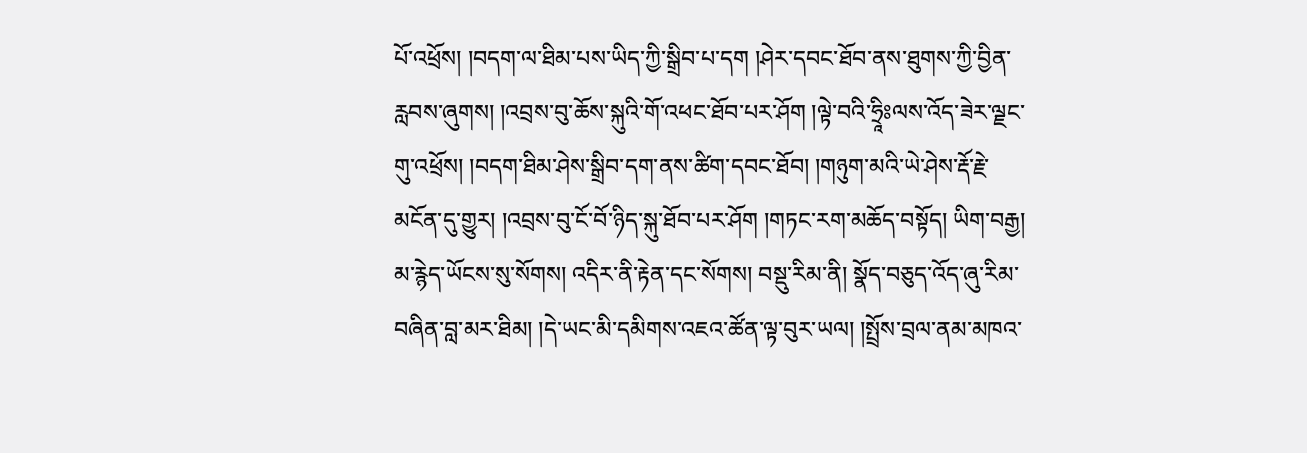པོ་འཕྲོས། །བདག་ལ་ཐིམ་པས་ཡིད་ཀྱི་སྒྲིབ་པ་དག །ཤེར་དབང་ཐོབ་ནས་ཐུགས་ཀྱི་བྱིན་རླབས་ཞུགས། །འབྲས་བུ་ཆོས་སྐུའི་གོ་འཕང་ཐོབ་པར་ཤོག །ལྟེ་བའི་ཧྲཱིཿལས་འོད་ཟེར་ལྗང་གུ་འཕྲོས། །བདག་ཐིམ་ཤེས་སྒྲིབ་དག་ནས་ཚིག་དབང་ཐོབ། །གཉུག་མའི་ཡེ་ཤེས་རྡོ་རྗེ་མངོན་དུ་གྱུར། །འབྲས་བུ་ངོ་བོ་ཉིད་སྐུ་ཐོབ་པར་ཤོག །གཏང་རག་མཆོད་བསྟོད། ཡིག་བརྒྱ། མ་རྙེད་ཡོངས་སུ་སོགས། འདིར་ནི་རྟེན་དང་སོགས། བསྡུ་རིམ་ནི། སྣོད་བཅུད་འོད་ཞུ་རིམ་བཞིན་བླ་མར་ཐིམ། །དེ་ཡང་མི་དམིགས་འཇའ་ཚོན་ལྟ་བུར་ཡལ། །སྤྲོས་བྲལ་ནམ་མཁའ་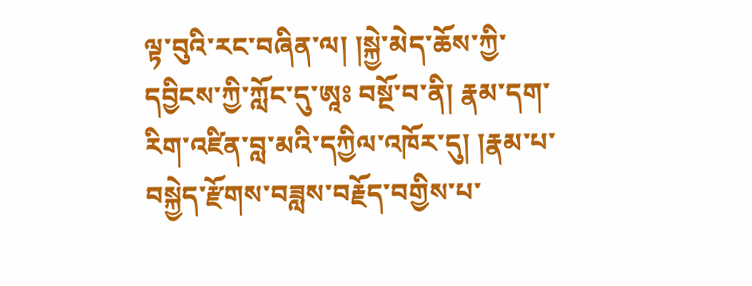ལྟ་བུའི་རང་བཞིན་ལ། །སྐྱེ་མེད་ཆོས་ཀྱི་དབྱིངས་ཀྱི་ཀློང་དུ་ཨཱཿ བསྔོ་བ་ནི། རྣམ་དག་རིག་འཛིན་བླ་མའི་དཀྱིལ་འཁོར་དུ། །རྣམ་པ་བསྐྱེད་རྫོགས་བཟླས་བརྗོད་བགྱིས་པ་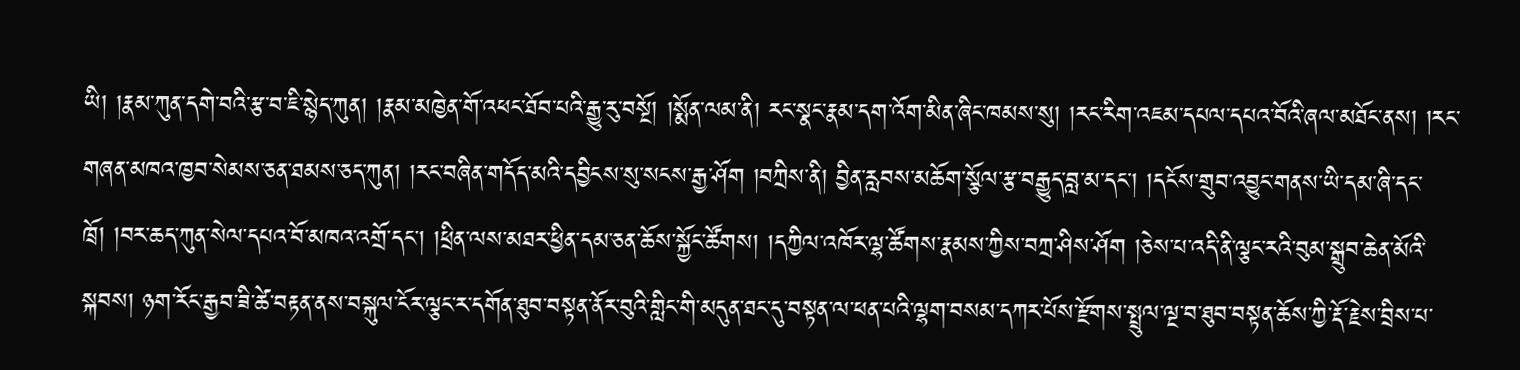ཡི། །རྣམ་ཀུན་དགེ་བའི་རྩ་བ་ཇི་སྙེད་ཀུན། །རྣམ་མཁྱེན་གོ་འཕང་ཐོབ་པའི་རྒྱུ་རུ་བསྔོ། །སྨོན་ལམ་ནི། རང་སྣང་རྣམ་དག་འོག་མིན་ཞིང་ཁམས་སུ། །རང་རིག་འཇམ་དཔལ་དཔའ་བོའི་ཞལ་མཐོང་ནས། །རང་གཞན་མཁའ་ཁྱབ་སེམས་ཅན་ཐམས་ཅད་ཀུན། །རང་བཞིན་གདོད་མའི་དབྱིངས་སུ་སངས་རྒྱ་ཤོག །བཀྲིས་ནི། བྱིན་རླབས་མཆོག་སྩོལ་རྩ་བརྒྱུད་བླ་མ་དང་། །དངོས་གྲུབ་འབྱུང་གནས་ཡི་དམ་ཞི་དང་ཁྲོ། །བར་ཆད་ཀུན་སེལ་དཔའ་བོ་མཁའ་འགྲོ་དང་། །ཕྲིན་ལས་མཐར་ཕྱིན་དམ་ཅན་ཆོས་སྐྱོང་ཚོགས། །དཀྱིལ་འཁོར་ལྷ་ཚོགས་རྣམས་ཀྱིས་བཀྲ་ཤིས་ཤོག །ཅེས་པ་འདི་ནི་ལྕང་རའི་བུམ་སྒྲུབ་ཆེན་མོའི་སྐབས། ཉག་རོང་རྒྱབ་ཟི་ཚེ་བརྟན་ནས་བསྐུལ་ངོར་ལྕང་ར་དགོན་ཐུབ་བསྟན་ནོར་བུའི་གླིང་གི་མདུན་ཐང་དུ་བསྟན་ལ་ཕན་པའི་ལྷག་བསམ་དཀར་པོས་རྫོགས་སྤྲུལ་ལྔ་བ་ཐུབ་བསྟན་ཆོས་ཀྱི་རྡོ་རྗེས་བྲིས་པ་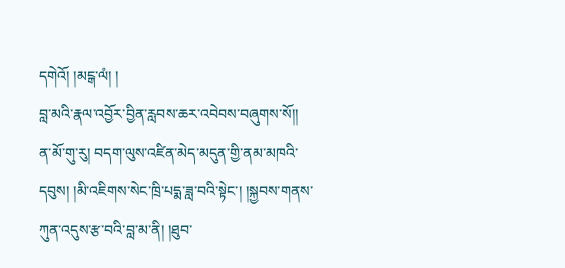དགེའོ། །མངྒ་ལཾ། །
བླ་མའི་རྣལ་འབྱོར་བྱིན་རླབས་ཆར་འབེབས་བཞུགས་སོ།།
ན་མོ་གུ་རུ། བདག་ལུས་འཛིན་མེད་མདུན་གྱི་ནམ་མཁའི་དབུས། །མི་འཇིགས་སེང་ཁྲི་པདྨ་ཟླ་བའི་སྟེང་། །སྐྱབས་གནས་ཀུན་འདུས་རྩ་བའི་བླ་མ་ནི། །ཐུབ་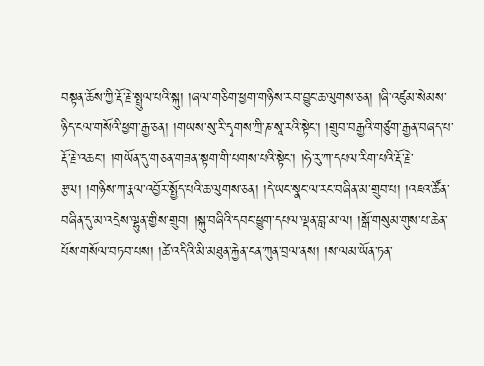བསྟན་ཆོས་ཀྱི་རྡོ་རྗེ་སྤྲུལ་པའི་སྐུ། །ཞལ་གཅིག་ཕྱག་གཉིས་རབ་བྱུང་ཆ་ལུགས་ཅན། །ཞི་འཛུམ་སེམས་ཉིད་ངལ་གསོའི་ཕྱག་རྒྱ་ཅན། །གཡས་སུ་རི་དྭགས་ཀྲི་ཎ་སཱ་རའི་སྟེང་། །གྲུབ་བརྒྱའི་གཙུག་རྒྱན་བཞད་པ་རྡོ་རྗེ་འཆང་། །གཡོན་དུ་གཅན་གཟན་སྟག་གི་པགས་པའི་སྟེང་། །ཧེ་རུ་ཀ་དཔལ་རིག་པའི་རྡོ་རྗེ་རྩལ། །གཉིས་ཀ་རྣལ་འབྱོར་སྤྱོད་པའི་ཆ་ལུགས་ཅན། །དེ་ཡང་སྣང་ལ་རང་བཞིན་མ་གྲུབ་པ། །འཇའ་ཚོན་བཞིན་དུ་མ་འདྲེས་ལྷུན་གྱིས་གྲུབ། །སྐུ་བཞིའི་དབང་ཕྱུག་དཔལ་ལྡན་བླ་མ་ལ། །སྒོ་གསུམ་གུས་པ་ཆེན་པོས་གསོལ་བཏབ་པས། །ཚེ་འདིའི་མི་མཐུན་རྐྱེན་ངན་ཀུན་བྲལ་ནས། །ས་ལམ་ཡོན་ཏན་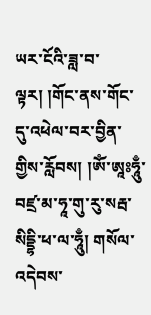ཡར་ངོའི་ཟླ་བ་ལྟར། །གོང་ནས་གོང་དུ་འཕེལ་བར་བྱིན་གྱིས་རློབས། །ཨོཾ་ཨཱཿཧཱུྃ་བཛྲ་མ་ཧཱ་གུ་རུ་སརྦ་སིདྡྷི་ཕ་ལ་ཧཱུྃ། གསོལ་འདེབས་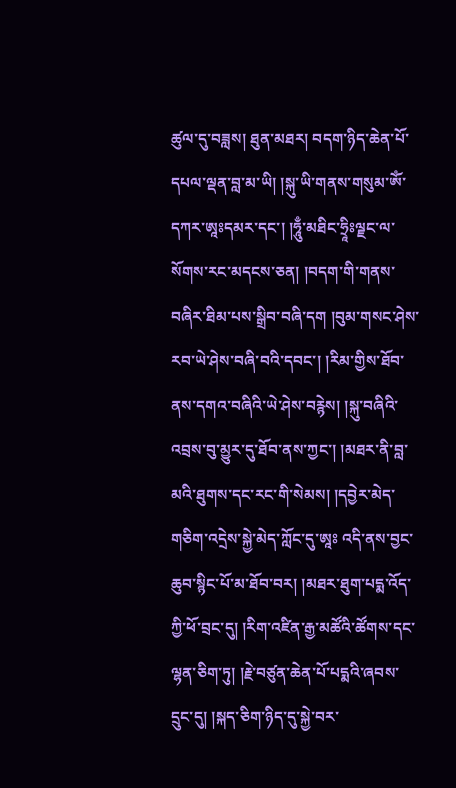ཚུལ་དུ་བཟླས། ཐུན་མཐར། བདག་ཉིད་ཆེན་པོ་དཔལ་ལྡན་བླ་མ་ཡི། །སྐུ་ཡི་གནས་གསུམ་ཨོཾ་དཀར་ཨཱཿདམར་དང་། །ཧཱུྃ་མཐིང་ཧྲཱིཿལྗང་ལ་སོགས་རང་མདངས་ཅན། །བདག་གི་གནས་བཞིར་ཐིམ་པས་སྒྲིབ་བཞི་དག །བུམ་གསང་ཤེས་རབ་ཡེ་ཤེས་བཞི་བའི་དབང་། །རིམ་གྱིས་ཐོབ་ནས་དགའ་བཞིའི་ཡེ་ཤེས་བརྙེས། །སྐུ་བཞིའི་འབྲས་བུ་མྱུར་དུ་ཐོབ་ནས་ཀྱང་། །མཐར་ནི་བླ་མའི་ཐུགས་དང་རང་གི་སེམས། །དབྱེར་མེད་གཅིག་འདྲེས་སྐྱེ་མེད་ཀློང་དུ་ཨཱཿ འདི་ནས་བྱང་ཆུབ་སྙིང་པོ་མ་ཐོབ་བར། །མཐར་ཐུག་པདྨ་འོད་ཀྱི་ཕོ་བྲང་དུ། །རིག་འཛིན་རྒྱ་མཚོའི་ཚོགས་དང་ལྷན་ཅིག་ཏུ། །རྗེ་བཙུན་ཆེན་པོ་པདྨའི་ཞབས་དྲུང་དུ། །སྐད་ཅིག་ཉིད་དུ་སྐྱེ་བར་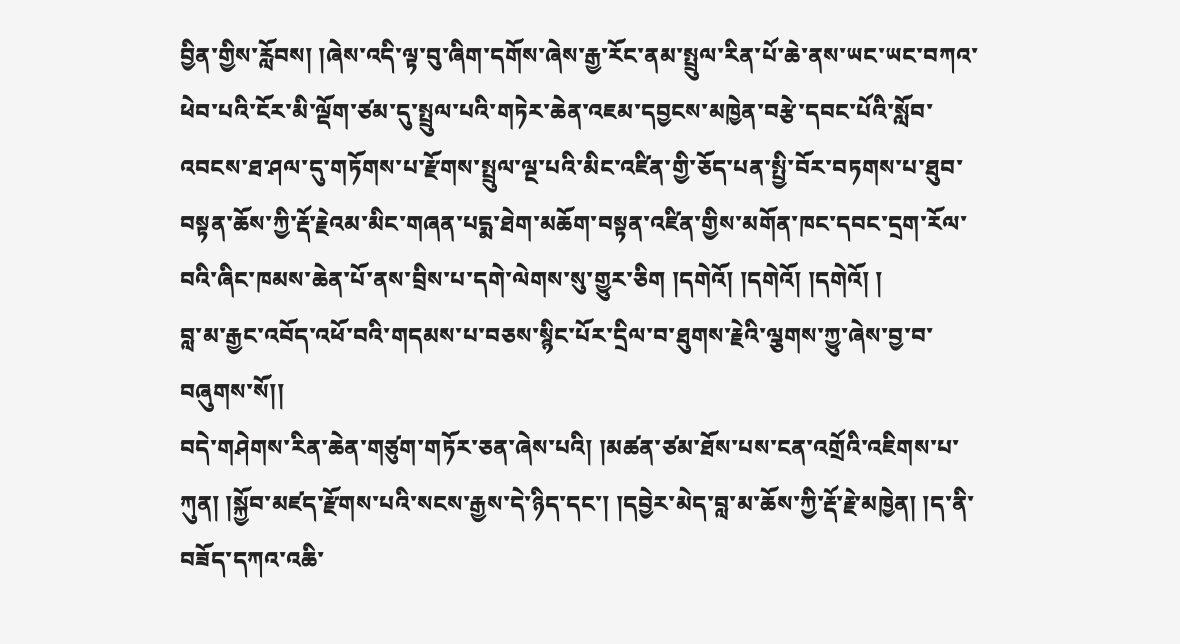བྱིན་གྱིས་རློབས། །ཞེས་འདི་ལྟ་བུ་ཞིག་དགོས་ཞེས་རྒྱ་རོང་ནམ་སྤྲུལ་རིན་པོ་ཆེ་ནས་ཡང་ཡང་བཀའ་ཕེབ་པའི་ངོར་མི་ལྡོག་ཙམ་དུ་སྤྲུལ་པའི་གཏེར་ཆེན་འཇམ་དབྱངས་མཁྱེན་བརྩེ་དབང་པོའི་སློབ་འབངས་ཐ་ཤལ་དུ་གཏོགས་པ་རྫོགས་སྤྲུལ་ལྔ་པའི་མིང་འཛིན་གྱི་ཅོད་པན་སྤྱི་བོར་བཏགས་པ་ཐུབ་བསྟན་ཆོས་ཀྱི་རྡོ་རྗེའམ་མིང་གཞན་པདྨ་ཐེག་མཆོག་བསྟན་འཛིན་གྱིས་མགོན་ཁང་དབང་དྲག་རོལ་བའི་ཞིང་ཁམས་ཆེན་པོ་ནས་བྲིས་པ་དགེ་ལེགས་སུ་གྱུར་ཅིག །དགེའོ། །དགེའོ། །དགེའོ། །
བླ་མ་རྒྱང་འབོད་འཕོ་བའི་གདམས་པ་བཅས་སྙིང་པོར་དྲིལ་བ་ཐུགས་རྗེའི་ལྕགས་ཀྱུ་ཞེས་བྱ་བ་བཞུགས་སོ།།
བདེ་གཤེགས་རིན་ཆེན་གཙུག་གཏོར་ཅན་ཞེས་པའི། །མཚན་ཙམ་ཐོས་པས་ངན་འགྲོའི་འཇིགས་པ་ཀུན། །སྐྱོབ་མཛད་རྫོགས་པའི་སངས་རྒྱས་དེ་ཉིད་དང་། །དབྱེར་མེད་བླ་མ་ཆོས་ཀྱི་རྡོ་རྗེ་མཁྱེན། །ད་ནི་བཟོད་དཀའ་འཆི་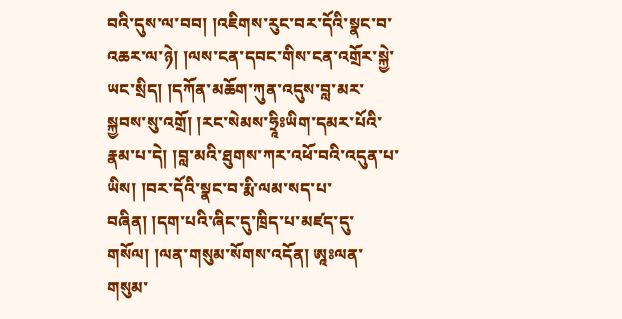བའི་དུས་ལ་བབ། །འཇིགས་རུང་བར་དོའི་སྣང་བ་འཆར་ལ་ཉེ། །ལས་ངན་དབང་གིས་ངན་འགྲོར་སྐྱེ་ཡང་སྲིད། །དཀོན་མཆོག་ཀུན་འདུས་བླ་མར་སྐྱབས་སུ་འགྲོ། །རང་སེམས་ཧྲཱིཿཡིག་དམར་པོའི་རྣམ་པ་དེ། །བླ་མའི་ཐུགས་ཀར་འཕོ་བའི་འདུན་པ་ཡིས། །བར་དོའི་སྣང་བ་རྨི་ལམ་སད་པ་བཞིན། །དག་པའི་ཞིང་དུ་ཁྲིད་པ་མཛད་དུ་གསོལ། །ལན་གསུམ་སོགས་འདོན། ཨཱཿལན་གསུམ་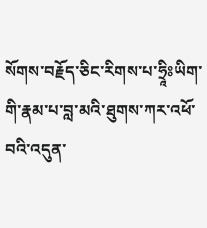སོགས་བརྗོད་ཅིང་རིགས་པ་ཧྲཱིཿཡིག་གི་རྣམ་པ་བླ་མའི་ཐུགས་ཀར་འཕོ་བའི་འདུན་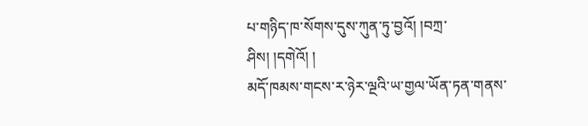པ་གཉིད་ཁ་སོགས་དུས་ཀུན་ཏུ་བྱའོ། །བཀྲ་ཤིས། །དགེའོ། །
མདོ་ཁམས་གངས་ར་ཉེར་ལྔའི་ཡ་གྱལ་ཡོན་ཏན་གནས་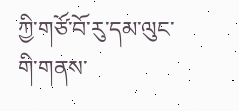ཀྱི་གཙོ་བོ་རུ་དམ་ལུང་གི་གནས་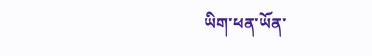ཡིག་ཕན་ཡོན་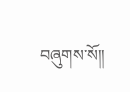བཞུགས་སོ།།